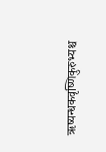ऋष्यन्धकवृष्णिकुरुभ्यश्च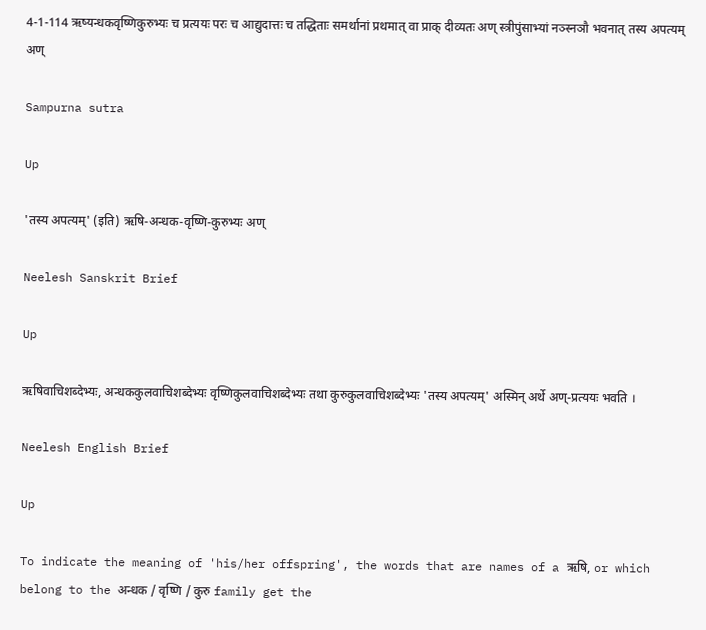4-1-114 ऋष्यन्धकवृष्णिकुरुभ्यः च प्रत्ययः परः च आद्युदात्तः च तद्धिताः समर्थानां प्रथमात् वा प्राक् दीव्यतः अण् स्त्रीपुंसाभ्यां नञ्स्नञौ भवनात् तस्य अपत्यम् अण्

Sampurna sutra

Up

'तस्य अपत्यम्' (इति) ऋषि-अन्धक-वृष्णि-कुरुभ्यः अण्

Neelesh Sanskrit Brief

Up

ऋषिवाचिशब्देभ्यः, अन्धककुलवाचिशब्देभ्यः वृष्णिकुलवाचिशब्देभ्यः तथा कुरुकुलवाचिशब्देभ्यः 'तस्य अपत्यम्' अस्मिन् अर्थे अण्-प्रत्ययः भवति ।

Neelesh English Brief

Up

To indicate the meaning of 'his/her offspring', the words that are names of a ऋषि, or which belong to the अन्धक / वृष्णि / कुरु family get the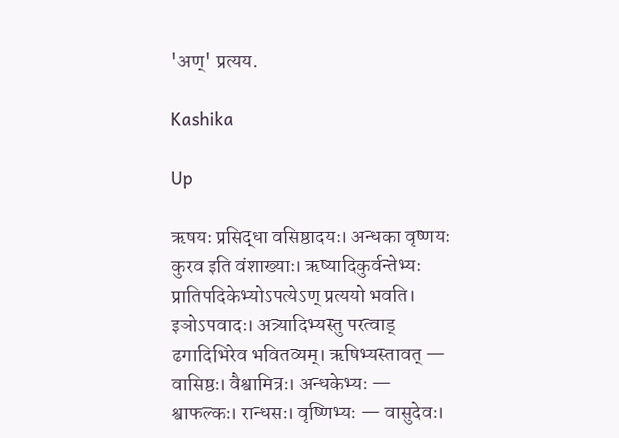'अण्' प्रत्यय.

Kashika

Up

ऋषयः प्रसिद्धा वसिष्ठादयः। अन्धका वृष्णयः कुरव इति वंशाख्याः। ऋष्यादिकुर्वन्तेभ्यः प्रातिपदिकेभ्योऽपत्येऽण् प्रत्ययो भवति। इञोऽपवादः। अत्र्यादिभ्यस्तु परत्वाड् ढगादिभिरेव भवितव्यम्। ऋषिभ्यस्तावत् — वासिष्ठः। वैश्वामित्रः। अन्धकेभ्यः — श्वाफल्कः। रान्धसः। वृष्णिभ्यः — वासुदेवः।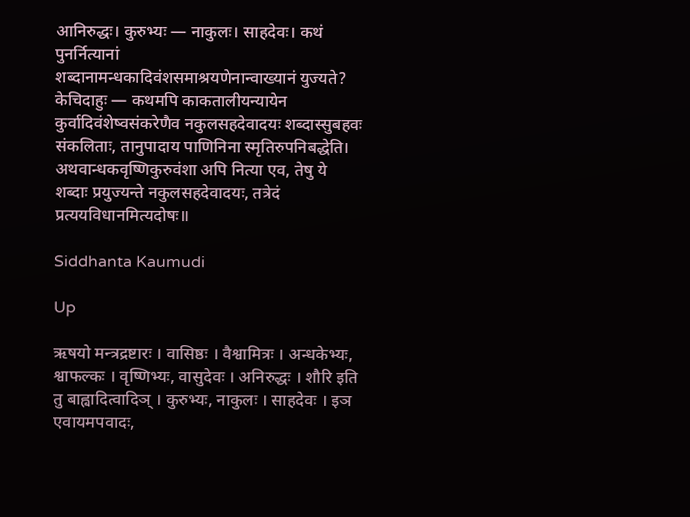आनिरुद्धः। कुरुभ्यः — नाकुलः। साहदेवः। कथं पुनर्नित्यानां शब्दानामन्धकादिवंशसमाश्रयणेनान्वाख्यानं युज्यते? केचिदाहुः — कथमपि काकतालीयन्यायेन कुर्वादिवंशेष्वसंकरेणैव नकुलसहदेवादयः शब्दास्सुबहवः संकलिताः, तानुपादाय पाणिनिना स्मृतिरुपनिबद्धेति। अथवान्धकवृष्णिकुरुवंशा अपि नित्या एव, तेषु ये शब्दाः प्रयुज्यन्ते नकुलसहदेवादयः, तत्रेदं प्रत्ययविधानमित्यदोषः॥

Siddhanta Kaumudi

Up

ऋषयो मन्त्रद्रष्टारः । वासिष्ठः । वैश्वामित्रः । अन्धकेभ्यः, श्वाफल्कः । वृष्णिभ्यः, वासुदेवः । अनिरुद्धः । शौरि इति तु बाह्वादित्वादिञ् । कुरुभ्यः, नाकुलः । साहदेवः । इञ एवायमपवादः,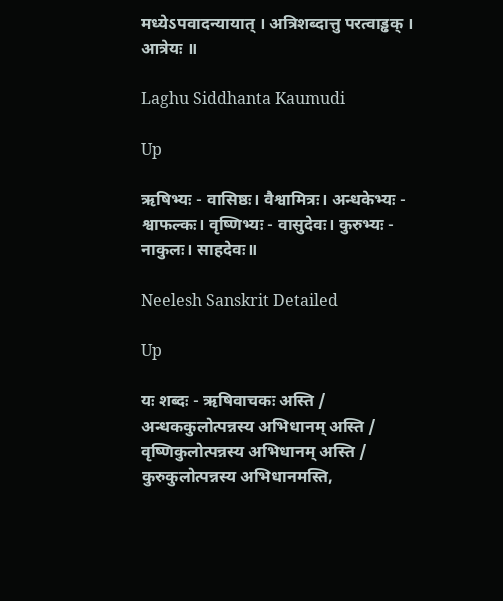मध्येऽपवादन्यायात् । अत्रिशब्दात्तु परत्वाड्ढक् । आत्रेयः ॥

Laghu Siddhanta Kaumudi

Up

ऋषिभ्यः - वासिष्ठः। वैश्वामित्रः। अन्धकेभ्यः - श्वाफल्कः। वृष्णिभ्यः - वासुदेवः। कुरुभ्यः - नाकुलः। साहदेवः॥

Neelesh Sanskrit Detailed

Up

यः शब्दः - ऋषिवाचकः अस्ति / अन्धककुलोत्पन्नस्य अभिधानम् अस्ति / वृष्णिकुलोत्पन्नस्य अभिधानम् अस्ति / कुरुकुलोत्पन्नस्य अभिधानमस्ति,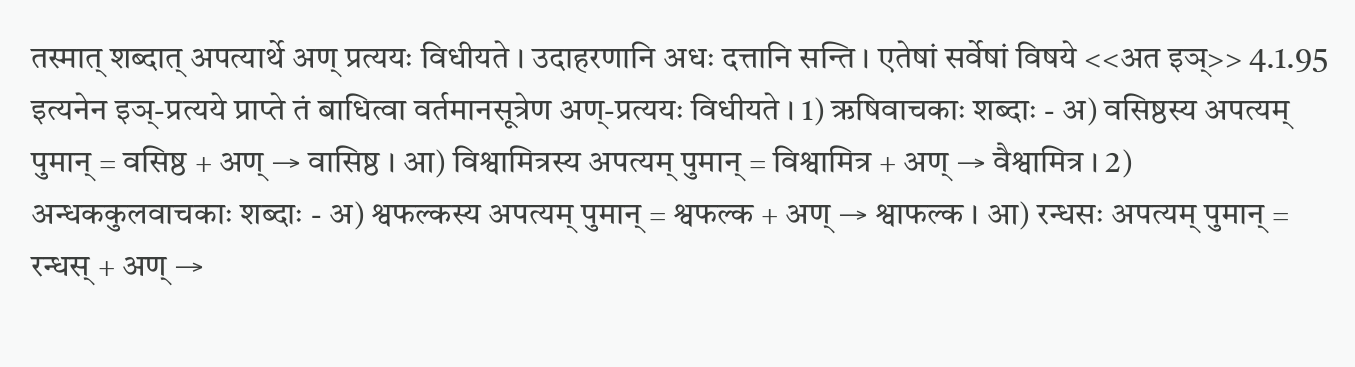तस्मात् शब्दात् अपत्यार्थे अण् प्रत्ययः विधीयते । उदाहरणानि अधः दत्तानि सन्ति । एतेषां सर्वेषां विषये <<अत इञ्>> 4.1.95 इत्यनेन इञ्-प्रत्यये प्राप्ते तं बाधित्वा वर्तमानसूत्रेण अण्-प्रत्ययः विधीयते । 1) ऋषिवाचकाः शब्दाः - अ) वसिष्ठस्य अपत्यम् पुमान् = वसिष्ठ + अण् → वासिष्ठ । आ) विश्वामित्रस्य अपत्यम् पुमान् = विश्वामित्र + अण् → वैश्वामित्र । 2) अन्धककुलवाचकाः शब्दाः - अ) श्वफल्कस्य अपत्यम् पुमान् = श्वफल्क + अण् → श्वाफल्क । आ) रन्धसः अपत्यम् पुमान् = रन्धस् + अण् →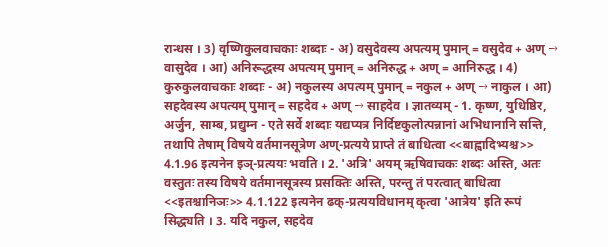रान्धस । 3) वृष्णिकुलवाचकाः शब्दाः - अ) वसुदेवस्य अपत्यम् पुमान् = वसुदेव + अण् → वासुदेव । आ) अनिरूद्धस्य अपत्यम् पुमान् = अनिरुद्ध + अण् = आनिरुद्ध । 4) कुरुकुलवाचकाः शब्दाः - अ) नकुलस्य अपत्यम् पुमान् = नकुल + अण् → नाकुल । आ) सहदेवस्य अपत्यम् पुमान् = सहदेव + अण् → साहदेव । ज्ञातव्यम् - 1. कृष्ण, युधिष्ठिर, अर्जुन, साम्ब, प्रद्युम्न - एते सर्वे शब्दाः यद्यप्यत्र निर्दिष्टकुलोत्पन्नानां अभिधानानि सन्ति, तथापि तेषाम् विषये वर्तमानसूत्रेण अण्-प्रत्यये प्राप्ते तं बाधित्वा <<बाह्वादिभ्यश्च>> 4.1.96 इत्यनेन इञ्-प्रत्ययः भवति । 2. 'अत्रि' अयम् ऋषिवाचकः शब्दः अस्ति, अतः वस्तुतः तस्य विषये वर्तमानसूत्रस्य प्रसक्तिः अस्ति, परन्तु तं परत्वात् बाधित्वा <<इतश्चानिञः>> 4.1.122 इत्यनेन ढक्-प्रत्ययविधानम् कृत्वा 'आत्रेय' इति रूपं सिद्ध्यति । 3. यदि नकुल, सहदेव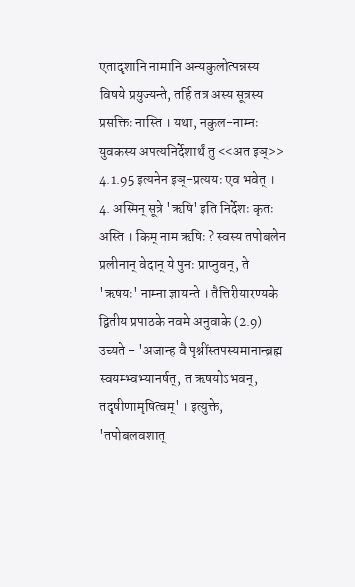एतादृशानि नामानि अन्यकुलोत्पन्नस्य विषये प्रयुज्यन्ते, तर्हि तत्र अस्य सूत्रस्य प्रसक्तिः नास्ति । यथा, नकुल-नाम्नः युवकस्य अपत्यनिर्देशार्थं तु <<अत इञ्>> 4.1.95 इत्यनेन इञ्-प्रत्ययः एव भवेत् । 4. अस्मिन् सूत्रे 'ऋषि' इति निर्देशः कृतः अस्ति । किम् नाम ऋषिः ? स्वस्य तपोबलेन प्रलीनान् वेदान् ये पुनः प्राप्नुवन्, ते 'ऋषयः' नाम्ना ज्ञायन्ते । तैत्तिरीयारण्यके द्वितीय प्रपाठके नवमे अनुवाके (2.9) उच्यते - 'अजान्ह वै पृश्नींस्तपस्यमानान्ब्रह्म स्वयम्भ्वभ्यानर्षत्, त ऋषयोऽभवन्, तदृषीणामृषित्वम्' । इत्युक्ते, 'तपोबलवशात्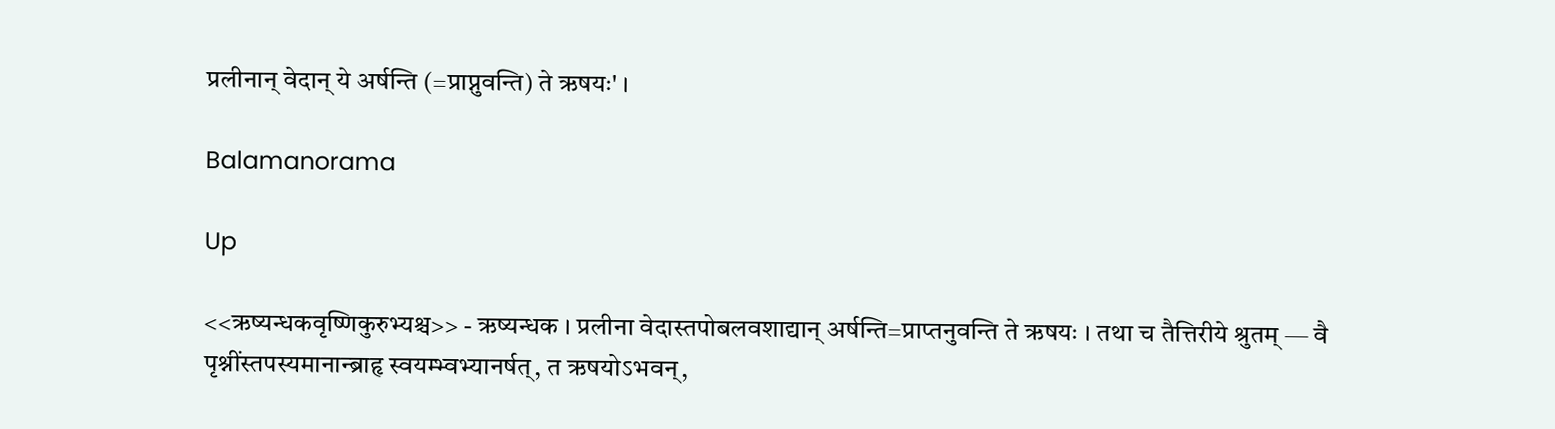प्रलीनान् वेदान् ये अर्षन्ति (=प्राप्नुवन्ति) ते ऋषयः' ।

Balamanorama

Up

<<ऋष्यन्धकवृष्णिकुरुभ्यश्च>> - ऋष्यन्धक । प्रलीना वेदास्तपोबलवशाद्यान् अर्षन्ति=प्राप्तनुवन्ति ते ऋषयः । तथा च तैत्तिरीये श्रुतम् — वै पृश्नींस्तपस्यमानान्ब्राहृ स्वयम्भ्वभ्यानर्षत्, त ऋषयोऽभवन्,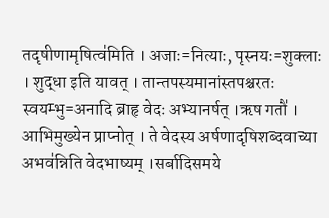तदृषीणामृषित्व॑मिति । अजाः=नित्याः, पृस्नयः=शुक्लाः । शुद्धा इति यावत् । तान्तपस्यमानांस्तपश्चरतः स्वयम्भु=अनादि ब्राहृ वेदः अभ्यानर्षत् ।ऋष गतौ॑ । आभिमुख्येन प्राप्नोत् । ते वेदस्य अर्षणादृषिशब्दवाच्या अभव॑न्निति वेदभाष्यम् ।सर्बादिसमये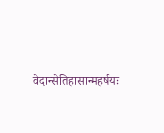वेदान्सेतिहासान्महर्षयः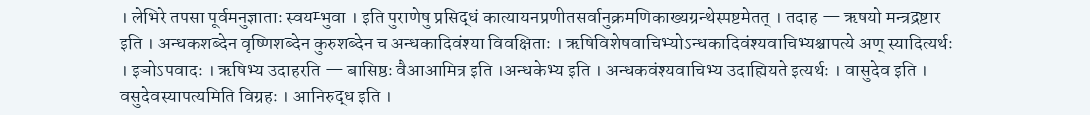। लेभिरे तपसा पूर्वमनुज्ञाताः स्वयम्भुवा । इति पुराणेषु प्रसिद्धं कात्यायनप्रणीतसर्वानुक्रमणिकाख्यग्रन्थेस्पष्टमेतत् । तदाह — ऋषयो मन्त्रद्रष्टार इति । अन्धकशब्देन वृष्णिशब्देन कुरुशब्देन च अन्धकादिवंश्या विवक्षिताः । ऋषिविशेषवाचिभ्योऽन्धकादिवंश्यवाचिभ्यश्चापत्ये अण् स्यादित्यर्थः । इञोऽपवादः । ऋषिभ्य उदाहरति — बासिष्ठः वैआआमित्र इति ।अन्धकेभ्य इति । अन्धकवंश्यवाचिभ्य उदाह्यियते इत्यर्थः । वासुदेव इति । वसुदेवस्यापत्यमिति विग्रहः । आनिरुद्ध इति ।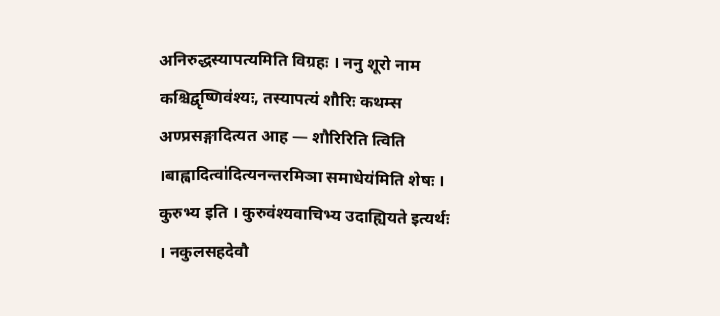अनिरुद्धस्यापत्यमिति विग्रहः । ननु शूरो नाम कश्चिद्वृष्णिवंश्यः, तस्यापत्यं शौरिः कथम्स अण्प्रसङ्गादित्यत आह — शौरिरिति त्विति ।बाह्वादित्वा॑दित्यनन्तरमिञा समाधेय॑मिति शेषः । कुरुभ्य इति । कुरुवंश्यवाचिभ्य उदाह्यियते इत्यर्थः । नकुलसहदेवौ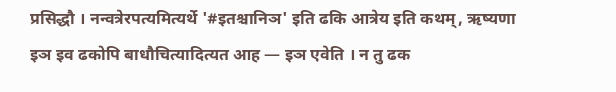प्रसिद्धौ । नन्वत्रेरपत्यमित्यर्थे '#इतश्चानिञ' इति ढकि आत्रेय इति कथम्, ऋष्यणा इञ इव ढकोपि बाधौचित्यादित्यत आह — इञ एवेति । न तु ढक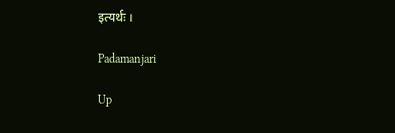इत्यर्थः ।

Padamanjari

Up